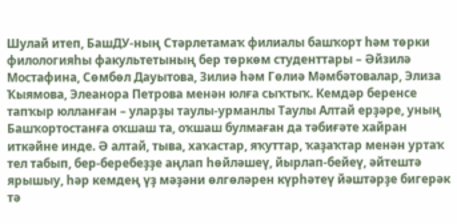Шулай итеп, БашДУ-ның Стәрлетамаҡ филиалы башҡорт һәм төрки филологияһы факультетының бер төркөм студенттары – Әйзилә Мостафина, Сөмбөл Дауытова, Зилиә һәм Гөлиә Мәмбәтовалар, Элиза Ҡыямова, Элеанора Петрова менән юлға сыҡтыҡ. Кемдәр беренсе тапҡыр юлланған – уларҙы таулы-урманлы Таулы Алтай ерҙәре, уның Башҡортостанға оҡшаш та, оҡшаш булмаған да тәбиғәте хайран иткәйне инде. Ә алтай, тыва, хаҡастар, яҡуттар, ҡаҙаҡтар менән уртаҡ тел табып, бер-беребеҙҙе аңлап һөйләшеү, йырлап-бейеү, әйтештә ярышыу, һәр кемдең үҙ мәҙәни өлгөләрен күрһәтеү йәштәрҙе бигерәк тә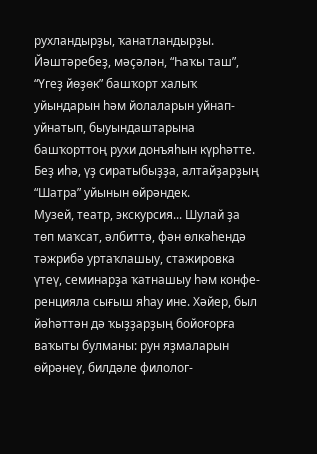рухландырҙы, ҡанатландырҙы. Йәштәребеҙ, мәҫәлән, “Һаҡы таш”, “Үгеҙ йөҙөк” башҡорт халыҡ уйындарын һәм йолаларын уйнап-уйнатып, быуындаштарына башҡорттоң рухи донъяһын күрһәтте. Беҙ иһә, үҙ сиратыбыҙҙа, алтайҙарҙың “Шатра” уйынын өйрәндек.
Музей, театр, экскурсия... Шулай ҙа төп маҡсат, әлбиттә, фән өлкәһендә тәжрибә уртаҡлашыу, стажировка үтеү, семинарҙа ҡатнашыу һәм конфе-ренцияла сығыш яһау ине. Хәйер, был йәһәттән дә ҡыҙҙарҙың бойоғорға ваҡыты булманы: рун яҙмаларын өйрәнеү, билдәле филолог-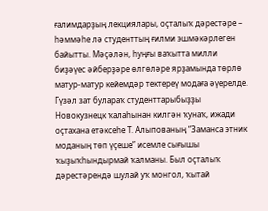ғалимдарҙың лекциялары, оҫталыҡ дәрестәре – һәммәһе лә студенттың ғилми эшмәкәрлеген байытты. Мәҫәлән, һуңғы ваҡытта милли биҙәүес әйберҙәре өлгөләре ярҙамында төрлө матур-матур кейемдәр тектереү модаға әүерелде. Гүзәл зат булараҡ студенттарыбыҙҙы Новокузнецк ҡалаһынан килгән ҡунаҡ, ижади оҫтахана етәксеһе Т. Алыпованың “Заманса этник моданың төп үҫеше” исемле сығышы ҡыҙыҡһындырмай ҡалманы. Был оҫталыҡ дәрестәрендә шулай уҡ монгол, ҡытай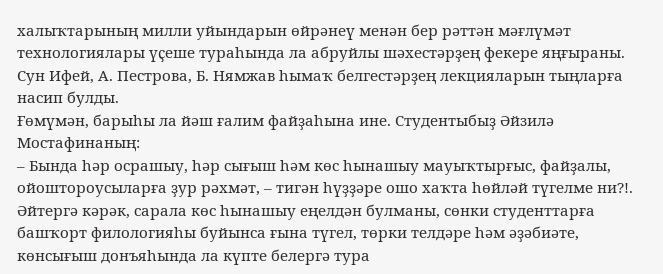халыҡтарының милли уйындарын өйрәнеү менән бер рәттән мәғлүмәт технологиялары үҫеше тураһында ла абруйлы шәхестәрҙең фекере яңғыраны. Сун Ифей, А. Пестрова, Б. Нямжав һымаҡ белгестәрҙең лекцияларын тыңларға насип булды.
Ғөмүмән, барыһы ла йәш ғалим файҙаһына ине. Студентыбыҙ Әйзилә Мостафинаның:
– Бында һәр осрашыу, һәр сығыш һәм көс һынашыу мауыҡтырғыс, файҙалы, ойоштороусыларға ҙур рәхмәт, – тигән һүҙҙәре ошо хаҡта һөйләй түгелме ни?!.
Әйтергә кәрәк, сарала көс һынашыу еңелдән булманы, сөнки студенттарға башҡорт филологияһы буйынса ғына түгел, төрки телдәре һәм әҙәбиәте, көнсығыш донъяһында ла күпте белергә тура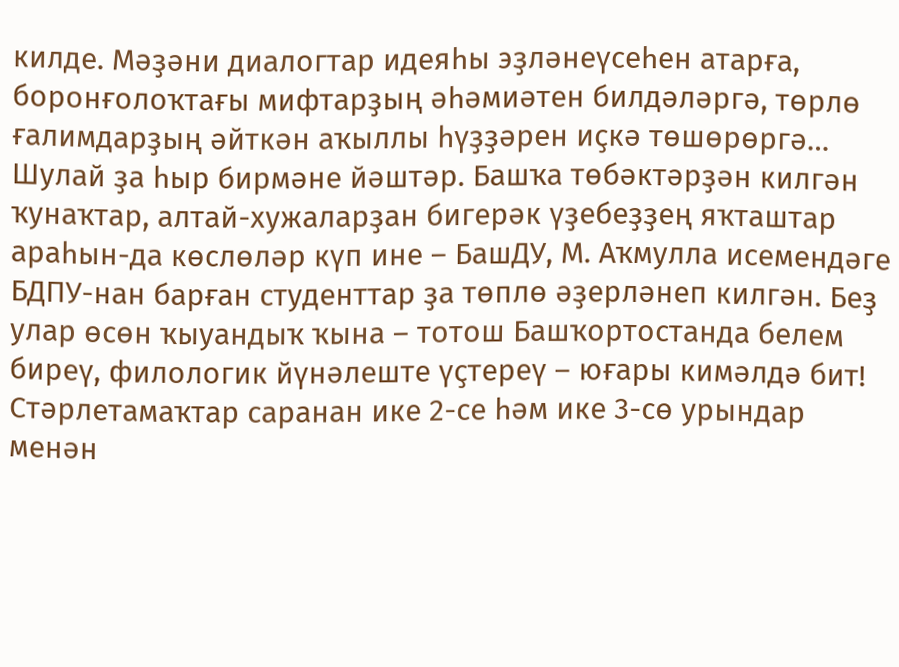килде. Мәҙәни диалогтар идеяһы эҙләнеүсеһен атарға, боронғолоҡтағы мифтарҙың әһәмиәтен билдәләргә, төрлө ғалимдарҙың әйткән аҡыллы һүҙҙәрен иҫкә төшөрөргә… Шулай ҙа һыр бирмәне йәштәр. Башҡа төбәктәрҙән килгән ҡунаҡтар, алтай-хужаларҙан бигерәк үҙебеҙҙең яҡташтар араһын-да көслөләр күп ине – БашДУ, М. Аҡмулла исемендәге БДПУ-нан барған студенттар ҙа төплө әҙерләнеп килгән. Беҙ улар өсөн ҡыуандыҡ ҡына – тотош Башҡортостанда белем биреү, филологик йүнәлеште үҫтереү – юғары кимәлдә бит! Стәрлетамаҡтар саранан ике 2-се һәм ике 3-сө урындар менән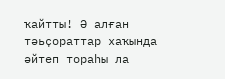ҡайтты! Ә алған тәьҫораттар хаҡында әйтеп тораһы ла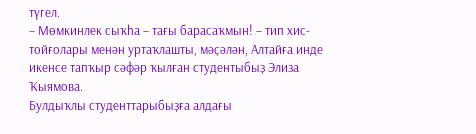түгел.
– Мөмкинлек сыҡһа – тағы барасаҡмын! – тип хис-тойғолары менән уртаҡлашты, мәҫәлән, Алтайға инде икенсе тапҡыр сәфәр ҡылған студентыбыҙ Элиза Ҡыямова.
Булдыҡлы студенттарыбыҙға алдағы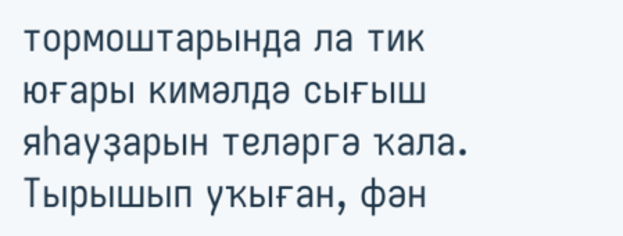тормоштарында ла тик юғары кимәлдә сығыш яһауҙарын теләргә ҡала. Тырышып уҡыған, фән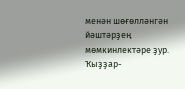менән шөғөлләнгән йәштәрҙең мөмкинлектәре ҙур. Ҡыҙҙар-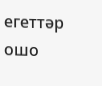егеттәр ошо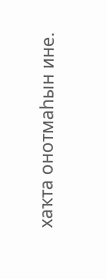хаҡта онотмаһын ине.